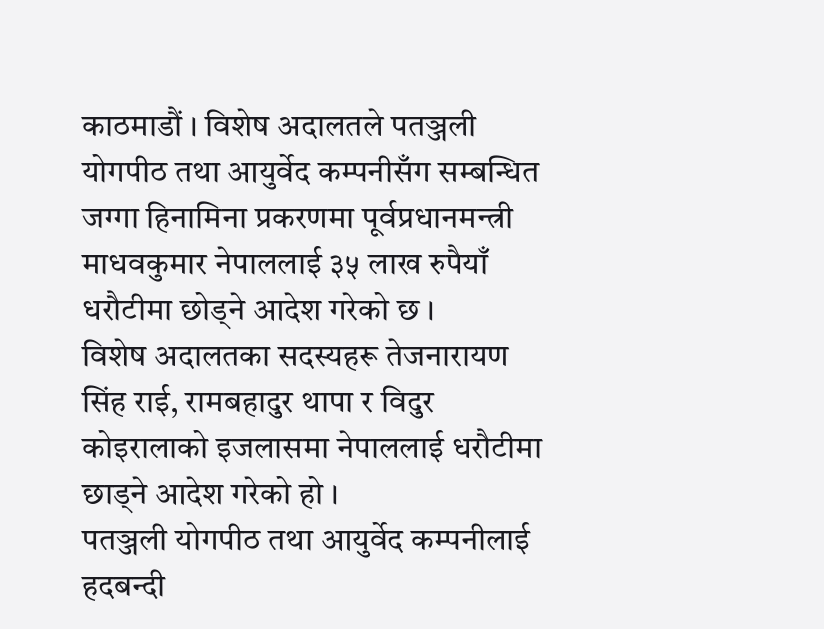काठमाडौं । विशेष अदालतले पतञ्जली योगपीठ तथा आयुर्वेद कम्पनीसँग सम्बन्धित जग्गा हिनामिना प्रकरणमा पूर्वप्रधानमन्त्री माधवकुमार नेपाललाई ३५ लाख रुपैयाँ धरौटीमा छोड्ने आदेश गरेको छ ।
विशेष अदालतका सदस्यहरू तेजनारायण सिंह राई, रामबहादुर थापा र विदुर कोइरालाको इजलासमा नेपाललाई धरौटीमा छाड्ने आदेश गरेको हो ।
पतञ्जली योगपीठ तथा आयुर्वेद कम्पनीलाई हदबन्दी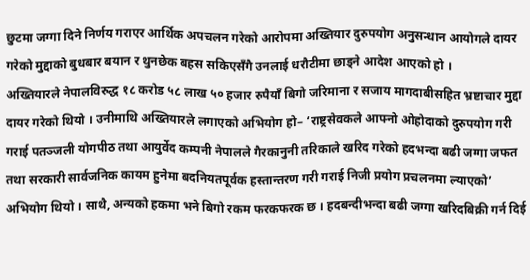छुटमा जग्गा दिने निर्णय गराएर आर्थिक अपचलन गरेको आरोपमा अख्तियार दुरुपयोग अनुसन्धान आयोगले दायर गरेको मुद्दाको बुधबार बयान र थुनछेक बहस सकिएसँगै उनलाई धरौटीमा छाड्ने आदेश आएको हो ।
अख्तियारले नेपालविरुद्ध १८ करोड ५८ लाख ५० हजार रुपैयाँ बिगो जरिमाना र सजाय मागदाबीसहित भ्रष्टाचार मुद्दा दायर गरेको थियो । उनीमाथि अख्तियारले लगाएको अभियोग हो– ‘राष्ट्रसेवकले आफ्नो ओहोदाको दुरुपयोग गरी गराई पतञ्जली योगपीठ तथा आयुर्वेद कम्पनी नेपालले गैरकानुनी तरिकाले खरिद गरेको हदभन्दा बढी जग्गा जफत तथा सरकारी सार्वजनिक कायम हुनेमा बदनियतपूर्वक हस्तान्तरण गरी गराई निजी प्रयोग प्रचलनमा ल्याएको’ अभियोग थियो । साथै, अन्यको हकमा भने बिगो रकम फरकफरक छ । हदबन्दीभन्दा बढी जग्गा खरिदबिक्री गर्न दिई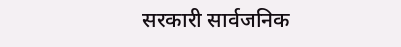सरकारी सार्वजनिक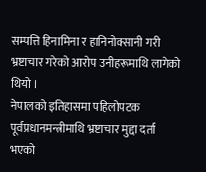सम्पत्ति हिनामिना र हानिनोक्सानी गरी भ्रष्टाचार गरेको आरोप उनीहरूमाथि लागेको थियो ।
नेपालको इतिहासमा पहिलोपटक पूर्वप्रधानमन्त्रीमाथि भ्रष्टाचार मुद्दा दर्ता भएको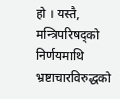हो । यस्तै, मन्त्रिपरिषद्को निर्णयमाथि भ्रष्टाचारविरुद्धको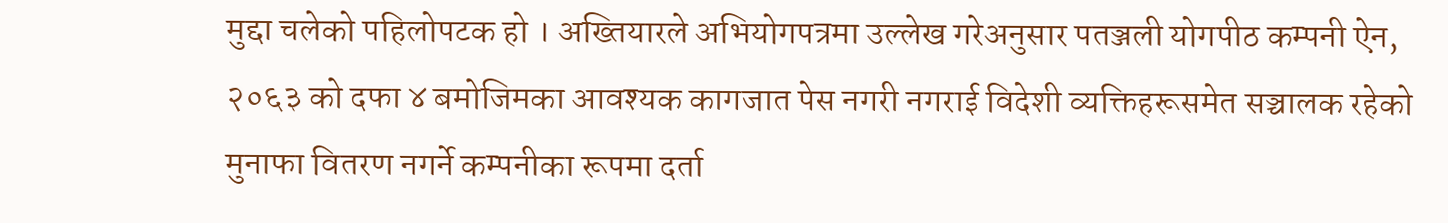मुद्दा चलेको पहिलोपटक हो । अख्तियारले अभियोगपत्रमा उल्लेख गरेअनुसार पतञ्जली योगपीठ कम्पनी ऐन, २०६३ को दफा ४ बमोजिमका आवश्यक कागजात पेस नगरी नगराई विदेशी व्यक्तिहरूसमेत सञ्चालक रहेको मुनाफा वितरण नगर्ने कम्पनीका रूपमा दर्ता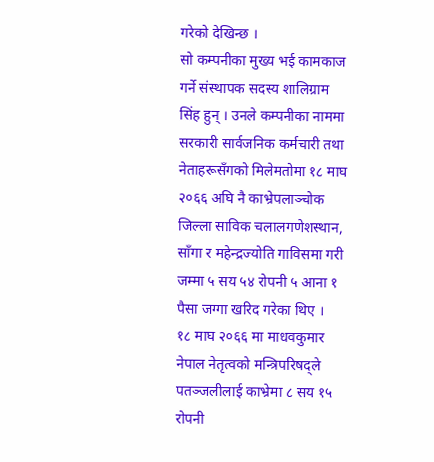गरेको देखिन्छ ।
सो कम्पनीका मुख्य भई कामकाज गर्ने संस्थापक सदस्य शालिग्राम सिंह हुन् । उनले कम्पनीका नाममा सरकारी सार्वजनिक कर्मचारी तथा नेताहरूसँगको मिलेमतोमा १८ माघ २०६६ अघि नै काभ्रेपलाञ्चोक जिल्ला साविक चलालगणेशस्थान, साँगा र महेन्द्रज्योति गाविसमा गरी जम्मा ५ सय ५४ रोपनी ५ आना १ पैसा जग्गा खरिद गरेका थिए ।
१८ माघ २०६६ मा माधवकुमार नेपाल नेतृत्वको मन्त्रिपरिषद्ले पतञ्जलीलाई काभ्रेमा ८ सय १५ रोपनी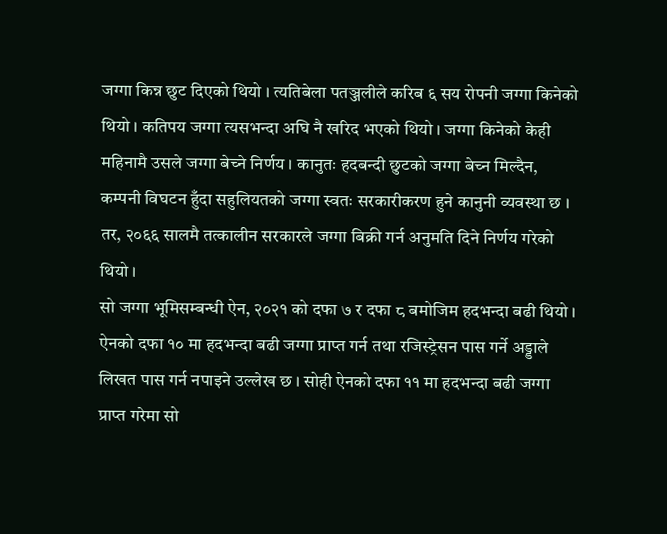जग्गा किन्न छुट दिएको थियो । त्यतिबेला पतञ्जलीले करिब ६ सय रोपनी जग्गा किनेको थियो । कतिपय जग्गा त्यसभन्दा अघि नै खरिद भएको थियो । जग्गा किनेको केही महिनामै उसले जग्गा बेच्ने निर्णय । कानुतः हदबन्दी छुटको जग्गा बेच्न मिल्दैन, कम्पनी विघटन हुँदा सहुलियतको जग्गा स्वतः सरकारीकरण हुने कानुनी व्यवस्था छ । तर, २०६६ सालमै तत्कालीन सरकारले जग्गा बिक्री गर्न अनुमति दिने निर्णय गरेको थियो ।
सो जग्गा भूमिसम्बन्धी ऐन, २०२१ को दफा ७ र दफा ८ बमोजिम हदभन्दा बढी थियो । ऐनको दफा १० मा हदभन्दा बढी जग्गा प्राप्त गर्न तथा रजिस्ट्रेसन पास गर्ने अड्डाले लिखत पास गर्न नपाइने उल्लेख छ । सोही ऐनको दफा ११ मा हदभन्दा बढी जग्गा प्राप्त गरेमा सो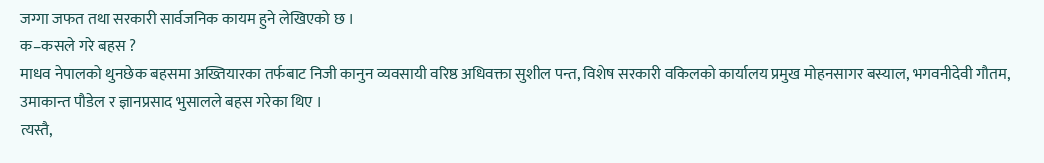जग्गा जफत तथा सरकारी सार्वजनिक कायम हुने लेखिएको छ ।
क–कसले गरे बहस ?
माधव नेपालको थुनछेक बहसमा अख्तियारका तर्फबाट निजी कानुन व्यवसायी वरिष्ठ अधिवक्ता सुशील पन्त, विशेष सरकारी वकिलको कार्यालय प्रमुख मोहनसागर बस्याल, भगवनीदेवी गौतम, उमाकान्त पौडेल र ज्ञानप्रसाद भुसालले बहस गरेका थिए ।
त्यस्तै,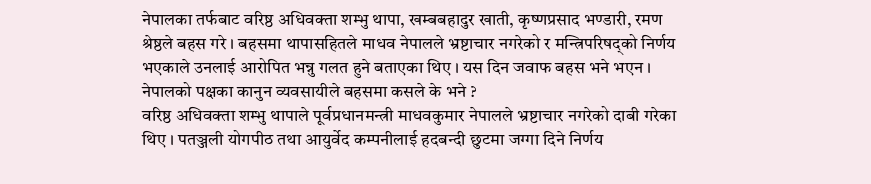नेपालका तर्फबाट वरिष्ठ अधिवक्ता शम्भु थापा, खम्बबहादुर खाती, कृष्णप्रसाद भण्डारी, रमण श्रेष्ठले बहस गरे । बहसमा थापासहितले माधव नेपालले भ्रष्टाचार नगरेको र मन्त्रिपरिषद्को निर्णय भएकाले उनलाई आरोपित भन्नु गलत हुने बताएका थिए । यस दिन जवाफ बहस भने भएन ।
नेपालको पक्षका कानुन व्यवसायीले बहसमा कसले के भने ?
वरिष्ठ अधिवक्ता शम्भु थापाले पूर्वप्रधानमन्त्री माधवकुमार नेपालले भ्रष्टाचार नगरेको दाबी गरेका थिए । पतञ्जली योगपीठ तथा आयुर्वेद कम्पनीलाई हदबन्दी छुटमा जग्गा दिने निर्णय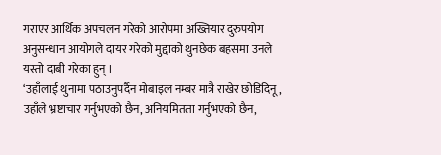गराएर आर्थिक अपचलन गरेको आरोपमा अख्तियार दुरुपयोग अनुसन्धान आयोगले दायर गरेको मुद्दाको थुनछेक बहसमा उनले यस्तो दाबी गरेका हुन् ।
‘उहाँलाई थुनामा पठाउनुपर्दैन मोबाइल नम्बर मात्रै राखेर छोडिदिनू, उहाँले भ्रष्टाचार गर्नुभएको छैन, अनियमितता गर्नुभएको छैन,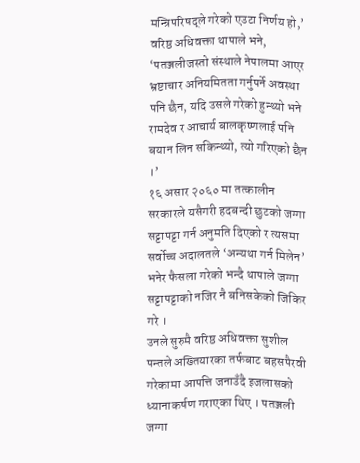मन्त्रिपरिषद्ले गरेको एउटा निर्णय हो,’ वरिष्ठ अधिवक्ता थापाले भने, ‘पतञ्जलीजस्तो संस्थाले नेपालमा आएर भ्रष्टाचार अनियमितता गर्नुपर्ने अवस्था पनि छैन, यदि उसले गरेको हुन्थ्यो भने रामदेव र आचार्य बालकृष्णलाई पनि बयान लिन सकिन्थ्यो, त्यो गरिएको छैन ।’
१६ असार २०६० मा तत्कालीन सरकारले यसैगरी हदबन्दी छुटको जग्गा सट्टापट्टा गर्न अनुमति दिएको र त्यसमा सर्वोच्च अदालतले ‘अन्यथा गर्न मिलेन’ भनेर फैसला गरेको भन्दै थापाले जग्गा सट्टापट्टाको नजिर नै बनिसकेको जिकिर गरे ।
उनले सुरुमै वरिष्ठ अधिवक्ता सुशील पन्तले अख्तियारका तर्फबाट बहसपैरवी गरेकामा आपत्ति जनाउँदै इजलासको ध्यानाकर्षण गराएका थिए । पतञ्जली जग्गा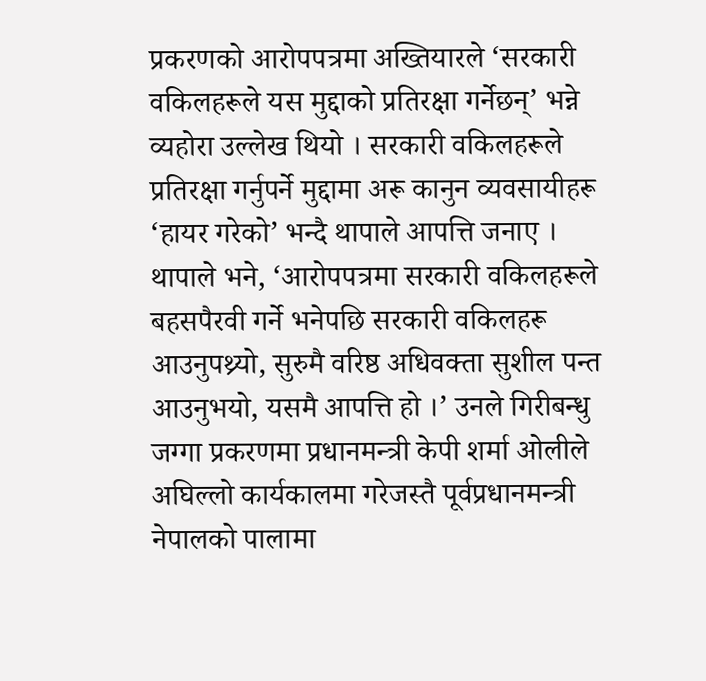प्रकरणको आरोपपत्रमा अख्तियारले ‘सरकारी वकिलहरूले यस मुद्दाको प्रतिरक्षा गर्नेछन्’ भन्ने व्यहोरा उल्लेख थियो । सरकारी वकिलहरूले प्रतिरक्षा गर्नुपर्ने मुद्दामा अरू कानुन व्यवसायीहरू ‘हायर गरेको’ भन्दै थापाले आपत्ति जनाए । थापाले भने, ‘आरोपपत्रमा सरकारी वकिलहरूले बहसपैरवी गर्ने भनेपछि सरकारी वकिलहरू आउनुपथ्र्यो, सुरुमै वरिष्ठ अधिवक्ता सुशील पन्त आउनुभयो, यसमै आपत्ति हो ।’ उनले गिरीबन्धु जग्गा प्रकरणमा प्रधानमन्त्री केपी शर्मा ओलीले अघिल्लो कार्यकालमा गरेजस्तै पूर्वप्रधानमन्त्री नेपालको पालामा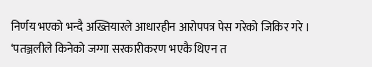निर्णय भएको भन्दै अख्तियारले आधारहीन आरोपपत्र पेस गरेको जिकिर गरे ।
‘पतञ्जलीले किनेको जग्गा सरकारीकरण भएकै थिएन त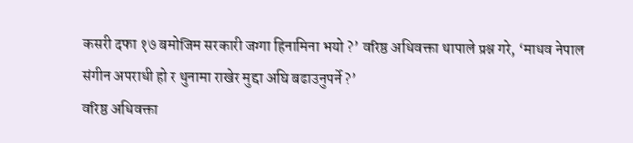कसरी दफा १७ बमोजिम सरकारी जग्गा हिनामिना भयो ?’ वरिष्ठ अधिवक्ता थापाले प्रश्न गरे, ‘माधव नेपाल संगीन अपराधी हो र थुनामा राखेर मुद्दा अघि बढाउनुपर्ने ?’
वरिष्ठ अधिवक्ता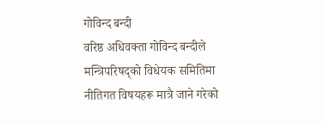गोविन्द बन्दी
वरिष्ठ अधिवक्ता गोविन्द बन्दीले मन्त्रिपरिषद्को विधेयक समितिमा नीतिगत विषयहरू मात्रै जाने गरेको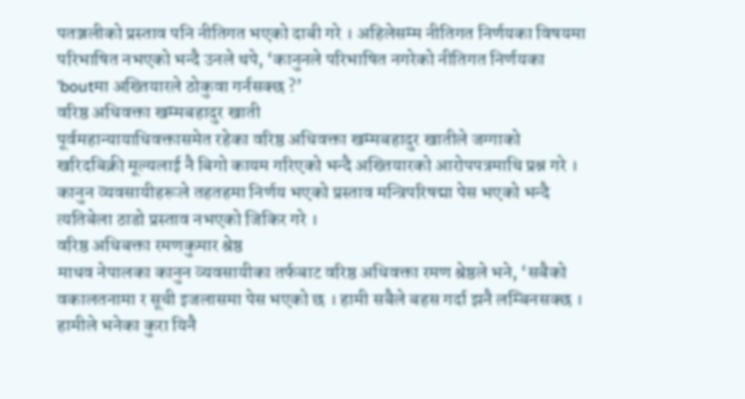पतञ्जलीको प्रस्ताव पनि नीतिगत भएको दाबी गरे । अहिलेसम्म नीतिगत निर्णयका विषयमा परिभाषित नभएको भन्दै उनले थपे, ‘कानुनले परिभाषित नगरेको नीतिगत निर्णयका ’boutमा अख्तियारले ठोकुवा गर्नसक्छ ?’
वरिष्ठ अधिवक्ता खम्मबहादुर खाती
पूर्वमहान्यायाधिवक्तासमेत रहेका वरिष्ठ अधिवक्ता खम्मबहादुर खातीले जग्गाको खरिदबिक्री मूल्यलाई नै बिगो कायम गरिएको भन्दै अख्तियारको आरोपपत्रमाथि प्रश्न गरे । कानुन व्यवसायीहरूले तहतहमा निर्णय भएको प्रस्ताव मन्त्रिपरिषद्मा पेस भएको भन्दै त्यतिबेला ठाडो प्रस्ताव नभएको जिकिर गरे ।
वरिष्ठ अधिबक्ता रमणकुमार श्रेष्ठ
माधव नेपालका कानुन व्यवसायीका तर्फबाट वरिष्ठ अधिवक्ता रमण श्रेष्ठले भने, ‘सबैको वकालतनामा र सूची इजलासमा पेस भएको छ । हामी सबैले बहस गर्दा झनै लम्बिनसक्छ । हामीले भनेका कुरा यिनै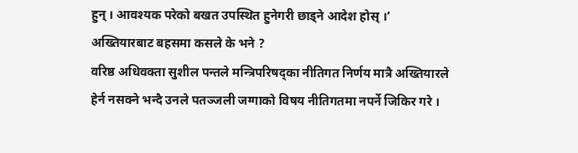हुन् । आवश्यक परेको बखत उपस्थित हुनेगरी छाड्ने आदेश होस् ।’
अख्तियारबाट बहसमा कसले के भने ?
वरिष्ठ अधिवक्ता सुशील पन्तले मन्त्रिपरिषद्का नीतिगत निर्णय मात्रै अख्तियारले हेर्न नसक्ने भन्दै उनले पतञ्जली जग्गाको विषय नीतिगतमा नपर्ने जिकिर गरे ।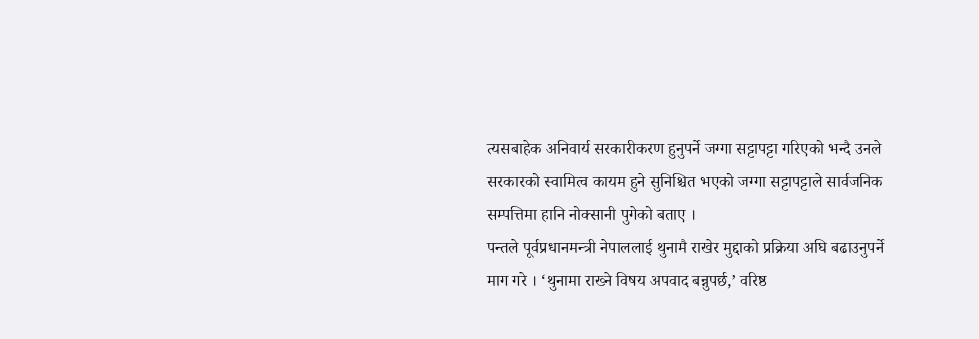त्यसबाहेक अनिवार्य सरकारीकरण हुनुपर्ने जग्गा सट्टापट्टा गरिएको भन्दै उनले सरकारको स्वामित्व कायम हुने सुनिश्चित भएको जग्गा सट्टापट्टाले सार्वजनिक सम्पत्तिमा हानि नोक्सानी पुगेको बताए ।
पन्तले पूर्वप्रधानमन्त्री नेपाललाई थुनामै राखेर मुद्दाको प्रक्रिया अघि बढाउनुपर्ने माग गरे । ‘थुनामा राख्ने विषय अपवाद बन्नुपर्छ,’ वरिष्ठ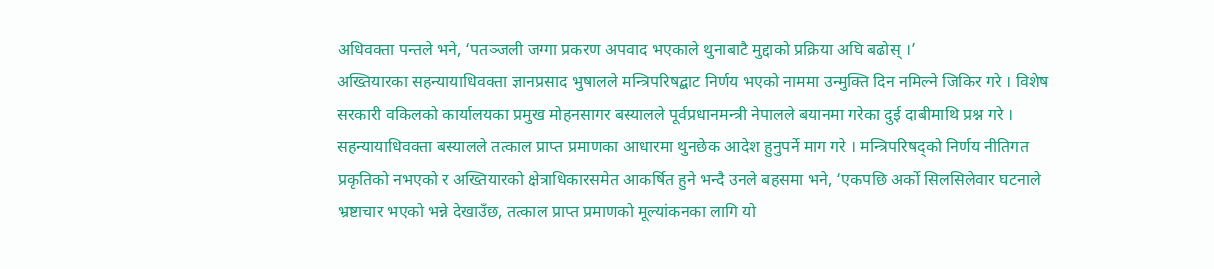अधिवक्ता पन्तले भने, ‘पतञ्जली जग्गा प्रकरण अपवाद भएकाले थुनाबाटै मुद्दाको प्रक्रिया अघि बढोस् ।’
अख्तियारका सहन्यायाधिवक्ता ज्ञानप्रसाद भुषालले मन्त्रिपरिषद्बाट निर्णय भएको नाममा उन्मुक्ति दिन नमिल्ने जिकिर गरे । विशेष सरकारी वकिलको कार्यालयका प्रमुख मोहनसागर बस्यालले पूर्वप्रधानमन्त्री नेपालले बयानमा गरेका दुई दाबीमाथि प्रश्न गरे ।
सहन्यायाधिवक्ता बस्यालले तत्काल प्राप्त प्रमाणका आधारमा थुनछेक आदेश हुनुपर्ने माग गरे । मन्त्रिपरिषद्को निर्णय नीतिगत प्रकृतिको नभएको र अख्तियारको क्षेत्राधिकारसमेत आकर्षित हुने भन्दै उनले बहसमा भने, ‘एकपछि अर्को सिलसिलेवार घटनाले भ्रष्टाचार भएको भन्ने देखाउँछ, तत्काल प्राप्त प्रमाणको मूल्यांकनका लागि यो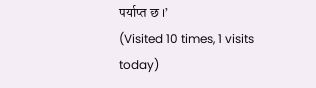पर्याप्त छ ।’
(Visited 10 times, 1 visits today)